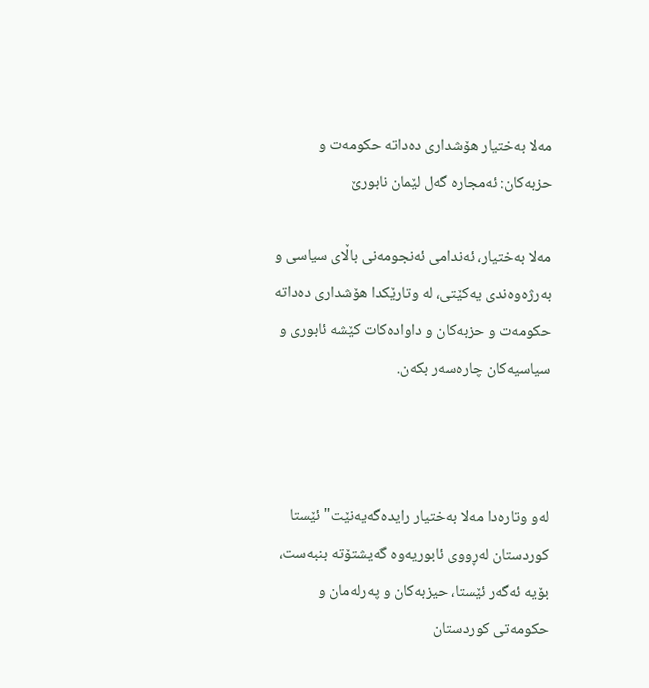مەلا بەختیار هۆشداری دەداتە حکومەت و حزبەکان: ئەمجارە گەل لێمان نابورێ

مەلا بەختیار، ئەندامی ئەنجومەنی باڵای سیاسی و بەرژەوەندی یەکێتی، لە وتارێکدا هۆشداری دەداتە حکومەت و حزبەکان و داوادەکات کێشە ئابوری و سیاسیەکان چارەسەر بکەن.



لەو وتارەدا مەلا بەختیار رایدەگەیەنێت" ئێستا کوردستان لەڕووی ئابوریەوە گەیشتۆتە بنبەست، بۆیە ئەگەر ئێستا، حیزبەكان‌ و پەرلەمان‌ و حكومەتی كوردستان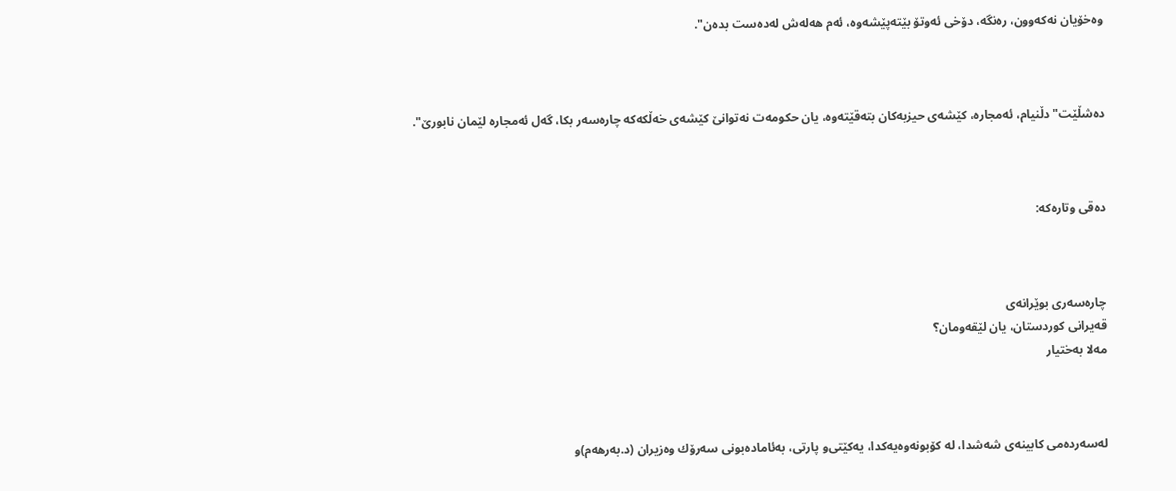وەخۆیان نەكەوون، رەنگە، دۆخی ئەوتۆ بێتەپێشەوە، ئەم هەلەش لەدەست بدەن".



دەشڵێت" دڵنیام، ئەمجارە، كێشەی حیزبەكان بتەقێتەوە، یان حكومەت نەتوانێ‌ كێشەی خەڵكەكە چارەسەر بكا، گەل ئەمجارە لێمان نابورێ‌".



دەقی وتارەکە:



چاره‌سه‌ری بوێرانه‌ی
قه‌یرانی كوردستان، یان لێقه‌ومان؟
مه‌لا به‌ختیار



له‌سه‌رده‌می كابینه‌ی شه‌شدا، له‌ كۆبونه‌وه‌یه‌كدا، یه‌كێتی‌و پارتی، به‌ئاماده‌بونی سه‌رۆك وه‌زیران (د.به‌رهه‌م)و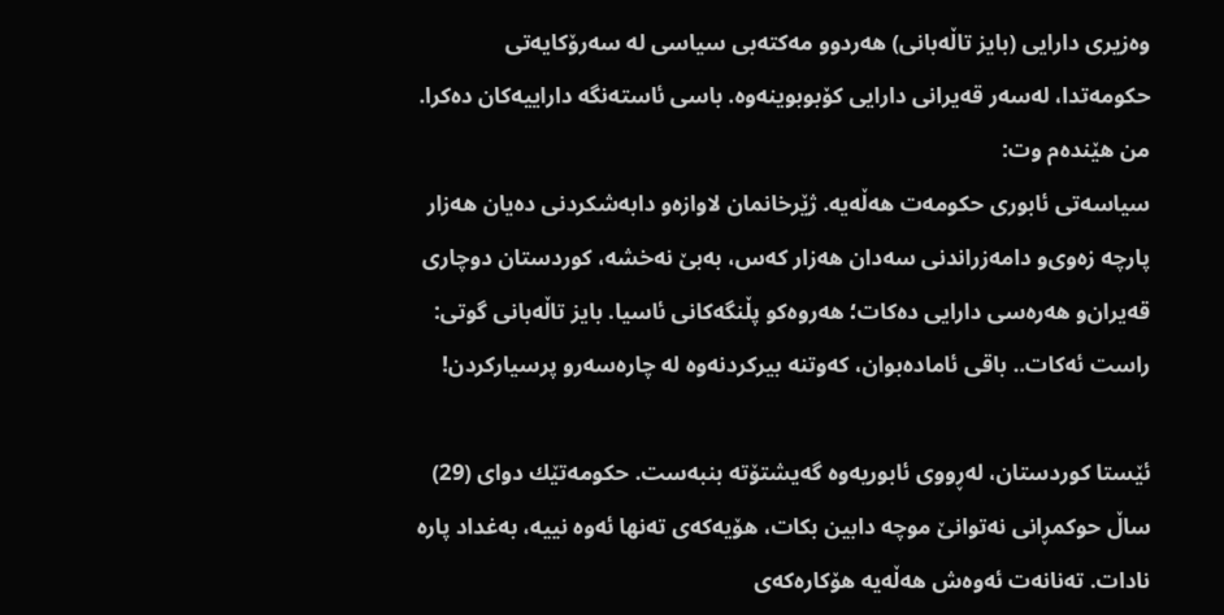وه‌زیری دارایی (بایز تاڵه‌بانی) هه‌ردوو مه‌كته‌بی سیاسی له‌ سه‌رۆكایه‌تی حكومه‌تدا، له‌سه‌ر قه‌یرانی دارایی كۆبوبوینه‌وه‌. باسی ئاسته‌نگه‌ داراییه‌كان ده‌كرا. من هێنده‌م وت:
سیاسه‌تی ئابوری حكومه‌ت هه‌ڵه‌یه‌. ژێرخانمان لاوازه‌و دابه‌شكردنی ده‌یان هه‌زار پارچه‌ زه‌وی‌و دامه‌زراندنی سه‌دان هه‌زار كه‌س، به‌بێ‌ نه‌خشه‌، كوردستان دوچاری قه‌یران‌و هه‌ره‌سی دارایی ده‌كات؛ هه‌روه‌كو پڵنگه‌كانی ئاسیا. بایز تاڵه‌بانی گوتی: راست ئه‌كات.. باقی ئاماده‌بوان، كه‌وتنه‌ بیركردنه‌وه‌ له‌ چاره‌سه‌رو پرسیاركردن!

ئێستا كوردستان، له‌ڕووی ئابوریه‌وه‌ گه‌یشتۆته‌ بنبه‌ست. حكومه‌تێك دوای (29) ساڵ حوكمڕانی نه‌توانێ‌ موچه‌ دابین بكات، هۆیه‌كه‌ی ته‌نها ئه‌وه‌ نییه‌، به‌غداد پاره‌ نادات. ته‌نانه‌ت ئه‌وه‌ش هه‌ڵه‌یه‌ هۆكاره‌كه‌ی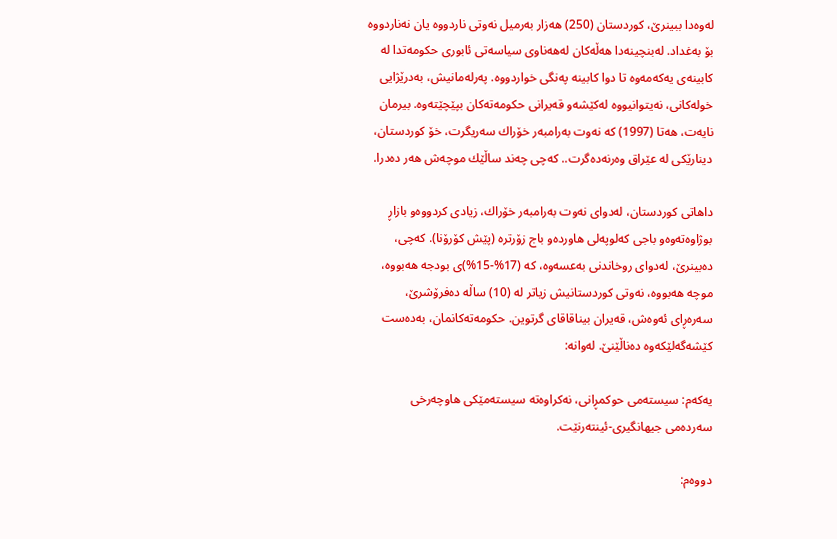له‌وه‌دا ببینرێ‌، كوردستان (250) هه‌زار به‌رمیل نه‌وتی ناردووه‌ یان نه‌ناردووه‌ بۆ به‌غداد. له‌بنچینه‌دا هه‌ڵه‌كان له‌هه‌ناوی سیاسه‌تی ئابوری حكومه‌تدا له‌ كابینه‌ی یه‌كه‌مه‌وه‌ تا دوا كابینه‌ په‌نگی خواردووه‌. په‌رله‌مانیش، به‌درێژایی خوله‌كانی، نه‌یتوانیووه‌ له‌كێشه‌و قه‌یرانی حكومه‌ته‌كان بپێچێته‌وه‌. بیرمان نایه‌ت، هه‌تا (1997) كه‌ نه‌وت به‌رامبه‌ر خۆراك سه‌ریگرت، خۆ كوردستان، دینارێكی له‌ عێراق وه‌رنه‌ده‌گرت.. كه‌چی چه‌ند ساڵێك موچه‌ش هه‌ر ده‌درا.

داهاتی كوردستان، له‌دوای نه‌وت به‌رامبه‌ر خۆراك، زیادی كردووه‌و بازاڕ بوژاوه‌ته‌وه‌و باجی كه‌لوپه‌لی هاورده‌و باج زۆرتره‌ (پێش كۆرۆنا). كه‌چی، ده‌بینرێ‌، له‌دوای روخاندنی به‌عسه‌وه‌، كه‌ (17%-15%)ی بودجه‌ هه‌بووه‌، موچه‌ هه‌بووه‌، نه‌وتی كوردستانیش زیاتر له‌ (10) ساڵه‌ ده‌فرۆشرێ‌، سه‌ره‌ڕای ئه‌وه‌ش، قه‌یران بیناقاقای گرتوین. حكومه‌ته‌كانمان، به‌ده‌ست كێشه‌گه‌لێكه‌وه‌ ده‌ناڵێنێ‌. له‌وانه‌:

یه‌كه‌م: سیسته‌می حوكمڕانی، نه‌كراوه‌ته‌ سیسته‌مێكی هاوچه‌رخی سه‌رده‌می جیهانگیری-ئینته‌رنێت.

دووه‌م: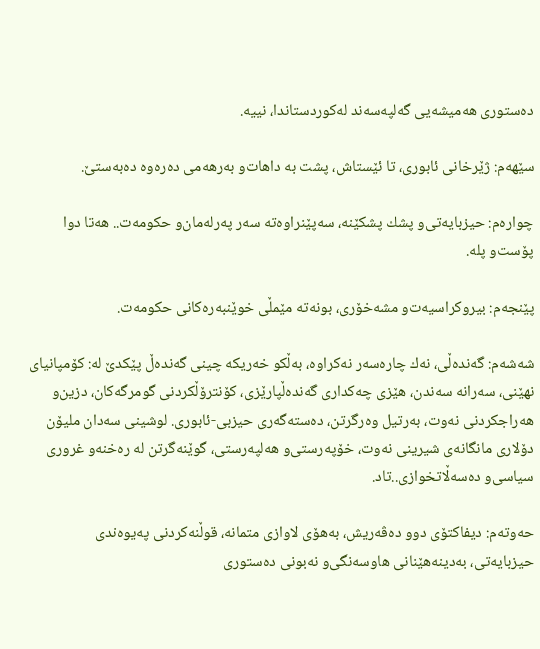ده‌ستوری هه‌میشه‌یی گه‌لپه‌سه‌ند له‌كوردستاندا، نییه‌.

سێهه‌م: ژێرخانی ئابوری، تا ئێستاش، پشت به‌ داهات‌و به‌رهه‌می ده‌ره‌وه‌ ده‌به‌ستێ‌.

چواره‌م: حیزبایه‌تی‌و پشك پشكێنه‌، سه‌پێنراوه‌ته‌ سه‌ر په‌رله‌مان‌و حكومه‌ت.. هه‌تا دوا پۆست‌و پله‌.

پێنجه‌م: بیروكراسیه‌ت‌و مشه‌خۆری، بونه‌ته‌ مێمڵی خوێنبه‌ره‌كانی حكومه‌ت.

شه‌شه‌م: گه‌نده‌ڵی، نه‌ك چاره‌سه‌ر نه‌كراوه‌، به‌ڵكو خه‌ریكه‌ چینی گه‌نده‌ڵ پێكدێ‌ له‌: كۆمپانیای نهێنی، سه‌رانه‌ سه‌ندن، هێزی چه‌كداری گه‌نده‌ڵپارێزی، كۆنترۆڵكردنی گومرگه‌كان، دزین‌و هه‌راجكردنی نه‌وت، به‌رتیل وه‌رگرتن، ده‌سته‌گه‌ری حیزبی-ئابوری. لوشینی سه‌دان ملیۆن دۆلاری مانگانه‌ی شیرینی نه‌وت، خۆپه‌رستی‌و هه‌لپه‌رستی، گوێنه‌گرتن له‌ ره‌خنه‌و غروری سیاسی‌و ده‌سه‌ڵاتخوازی..تاد.

حه‌وته‌م: دیفاكتۆی دوو ده‌ڤه‌ریش، به‌هۆی لاوازی متمانه‌، قوڵنه‌كردنی په‌یوه‌ندی حیزبایه‌تی، به‌دینه‌هێنانی هاوسه‌نگی‌و نه‌بونی ده‌ستوری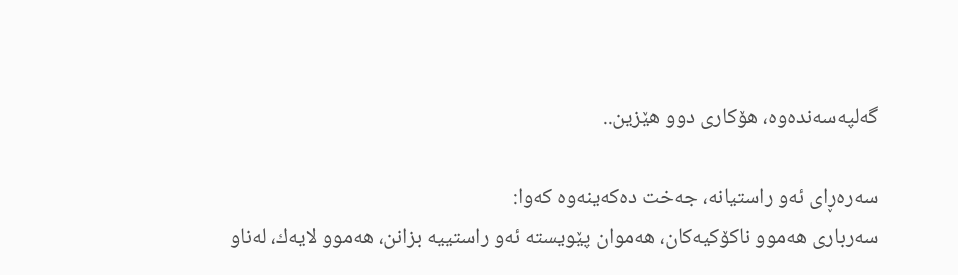گه‌لپه‌سه‌نده‌وه‌، هۆكاری دوو هێزین..

سه‌ره‌ڕای ئه‌و راستیانه‌، جه‌خت ده‌كه‌ینه‌وه‌ كه‌وا:
سه‌رباری هه‌موو ناكۆكیه‌كان، هه‌موان پێویسته‌ ئه‌و راستییه‌ بزانن، هه‌موو لایه‌ك، له‌ناو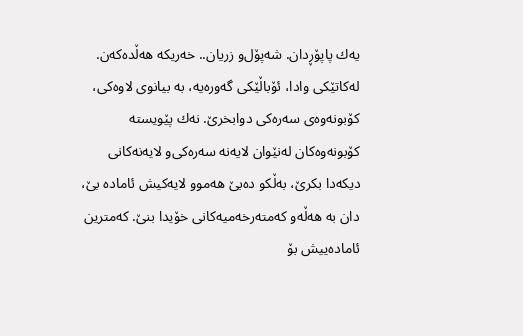یه‌ك پاپۆڕدان. شه‌پۆل‌و زریان.. خه‌ریكه‌ هه‌ڵده‌كه‌ن. له‌كاتێكی وادا، ئۆباڵێكی گه‌وره‌یه‌، به‌ بیانوی لاوه‌كی، كۆبونه‌وه‌ی سه‌ره‌كی دوابخرێ‌. نه‌ك پێویسته‌ كۆبونه‌وه‌كان له‌نێوان لایه‌نه‌ سه‌ره‌كی‌و لایه‌نه‌كانی دیكه‌دا بكرێ‌، به‌ڵكو ده‌بێ‌ هه‌موو لایه‌كیش ئاماده‌ بێ‌، دان به‌ هه‌ڵه‌و كه‌مته‌رخه‌میه‌كانی خۆیدا بنێ‌. كه‌مترین ئاماده‌ییش بۆ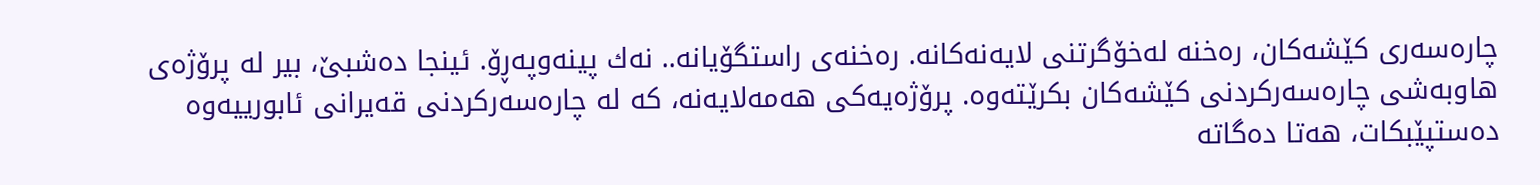چاره‌سه‌ری كێشه‌كان، ره‌خنه‌ له‌خۆگرتنی لایه‌نه‌كانه‌. ره‌خنه‌ی راستگۆیانه‌.. نه‌ك پینه‌وپه‌ڕۆ. ئینجا ده‌شبێ‌، بیر له‌ پرۆژه‌ی هاوبه‌شی چاره‌سه‌ركردنی كێشه‌كان بكرێته‌وه‌. پرۆژه‌یه‌كی هه‌مه‌لایه‌نه‌، كه‌ له‌ چاره‌سه‌ركردنی قه‌یرانی ئابورییه‌وه‌ ده‌ستپێبكات، هه‌تا ده‌گاته‌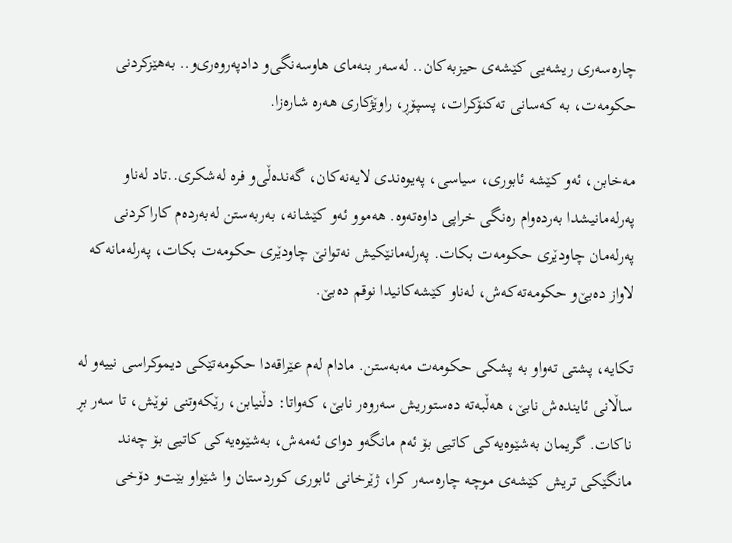چاره‌سه‌ری ریشه‌یی كێشه‌ی حیزبه‌كان.. له‌سه‌ر بنه‌مای هاوسه‌نگی‌و دادپه‌روه‌ری‌و.. به‌هێزكردنی حكومه‌ت، به‌ كه‌سانی ته‌كنۆكرات، پسپۆڕ، راوێژكاری هه‌ره‌ شاره‌زا.

مه‌خابن، ئه‌و كێشه‌ ئابوری، سیاسی، په‌یوه‌ندی لایه‌نه‌كان، گه‌نده‌ڵی‌و فره‌ له‌شكری..تاد له‌ناو په‌رله‌مانیشدا به‌رده‌وام ره‌نگی خراپی داوه‌ته‌وه‌. هه‌موو ئه‌و كێشانه‌، به‌ربه‌ستن له‌به‌رده‌م كاراكردنی په‌رله‌مان چاودێری حكومه‌ت بكات. په‌رله‌مانێكیش نه‌توانێ‌ چاودێری حكومه‌ت بكات، په‌رله‌مانه‌كه‌ لاواز ده‌بێ‌‌و حكومه‌ته‌كه‌ش، له‌ناو كێشه‌كانیدا نوقم ده‌بێ‌.

تكایه‌، پشتی ته‌واو به‌ پشكی حكومه‌ت مه‌به‌ستن. مادام له‌م عێراقه‌دا حكومه‌تێكی دیموكراسی نییه‌‌و له‌ ساڵانی ئاینده‌ش نابێ‌، هه‌ڵبه‌ته‌ ده‌ستوریش سه‌روه‌ر نابێ‌، كه‌واتا: دڵنیابن، رێكه‌وتنی نوێش، تا سه‌ر بڕ ناكات. گریمان به‌شێوه‌یه‌كی كاتیی بۆ ئه‌م مانگه‌و دوای ئه‌مه‌ش، به‌شێوه‌یه‌كی كاتیی بۆ چه‌ند مانگێكی تریش كێشه‌ی موچه‌ چاره‌سه‌ر كرا، ژێرخانی ئابوری كوردستان وا شێواو بێت‌و دۆخی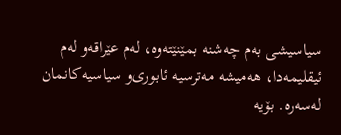سیاسیشی به‌م چه‌شنه‌ بمێنێته‌وه‌، له‌م عێراقه‌و له‌م ئیقلیمه‌دا، هه‌میشه‌ مه‌ترسیه‌ ئابوری‌و سیاسیه‌كانمان له‌سه‌ره‌. بۆیه‌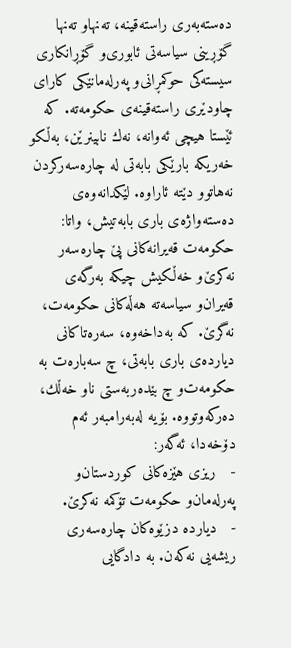ده‌سته‌به‌ری راسته‌قینه‌، ته‌نهاو ته‌نها گۆڕینی سیاسه‌تی ئابوری‌و گۆڕانكاری سیسته‌كی حوكمڕانی‌و په‌رله‌مانێكی كارای چاودێری راسته‌قینه‌ی حكومه‌ته‌. كه‌ ئێستا هیچی ئه‌وانه‌، نه‌ك نابینرێن، به‌ڵكو خه‌ریكه‌ بارێكی بابه‌تی له‌ چاره‌سه‌ركردن نه‌هاتوو دێته‌ ئاراوه‌. لێكدانه‌وه‌ی ده‌سته‌واژه‌ی باری بابه‌تیش، واتا: حكومه‌ت قه‌یرانه‌كانی پێ‌ چاره‌سه‌ر نه‌كرێ‌‌و خه‌ڵكیش چیكه‌ به‌رگه‌ی قه‌یران‌و سیاسه‌ته‌ هه‌ڵه‌كانی حكومه‌ت، نه‌گرێ‌. كه‌ به‌داخه‌وه‌، سه‌ره‌تاكانی دیارده‌ی باری بابه‌تی، چ سه‌باره‌ت به‌ حكومه‌ت‌و چ بێده‌ربه‌ستی ناو خه‌ڵك، ده‌ركه‌وتووه‌. بۆیه‌ له‌به‌رامبه‌ر ئه‌م دۆخه‌دا، ئه‌گه‌ر:
-   ریزی هێزه‌كانی كوردستان‌و په‌رله‌مان‌و حكومه‌ت تۆكمه‌ نه‌كرێ‌.
-   دیارده‌ دزێوه‌كان چاره‌سه‌ری ریشه‌یی نه‌كه‌ن. به‌ دادگایی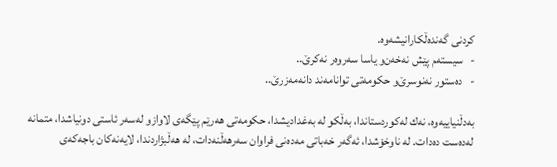كردنی گه‌نده‌ڵكارانیشه‌وه‌.
-   سیسته‌م پێش نه‌خه‌ن‌و یاسا سه‌روه‌ر نه‌كرێ‌..
-   ده‌ستور نه‌نوسرێ‌‌و حكومه‌تی توانامه‌ند دانه‌مه‌زرێ‌..

به‌دڵنیاییه‌وه‌، نه‌ك له‌كوردستاندا، به‌ڵكو له‌ به‌غدادیشدا، حكومه‌تی هه‌رێم پێگه‌ی لاوازو له‌سه‌ر ئاستی دونیاشدا، متمانه‌ له‌ده‌ست ده‌دات. له‌ ناوخۆشدا، ئه‌گه‌ر خه‌باتی مه‌ده‌نی فراوان سه‌رهه‌ڵنه‌دات، له‌ هه‌ڵبژاردندا، لایه‌نه‌كان باجه‌كه‌ی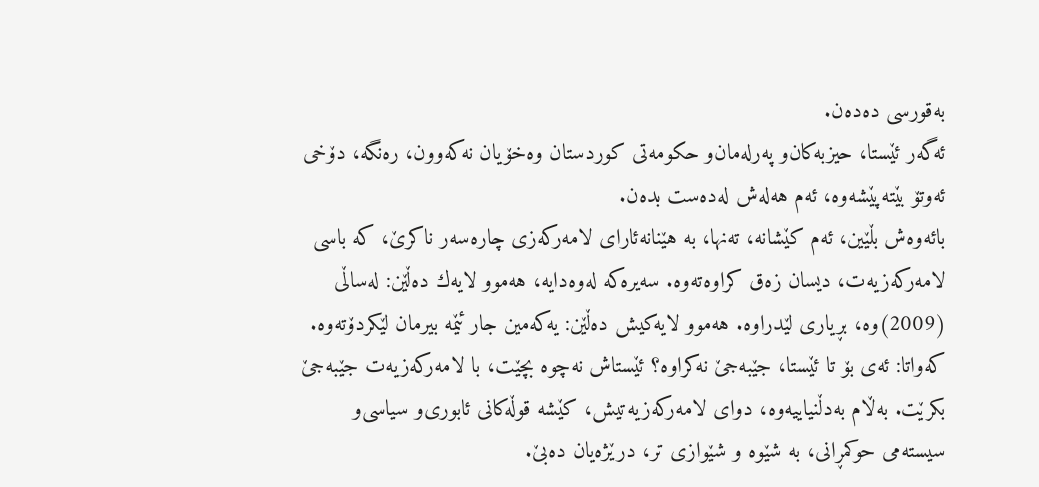به‌قورسی ده‌ده‌ن.
ئه‌گه‌ر ئێستا، حیزبه‌كان‌و په‌رله‌مان‌و حكومه‌تی كوردستان وه‌خۆیان نه‌كه‌وون، ره‌نگه‌، دۆخی ئه‌وتۆ بێته‌پێشه‌وه‌، ئه‌م هه‌له‌ش له‌ده‌ست بده‌ن.
بائه‌وه‌ش بڵێین، ئه‌م كێشانه‌، ته‌نها، به‌ هێنانه‌ئارای لامه‌ركه‌زی چاره‌سه‌ر ناكرێ‌، كه‌ باسی لامه‌ركه‌زیه‌ت، دیسان زه‌ق كراوه‌ته‌وه‌. سه‌یره‌كه‌ له‌وه‌دایه‌، هه‌موو لایه‌ك ده‌ڵێن: له‌ساڵی (2009)وه‌، بڕیاری لێدراوه‌. هه‌موو لایه‌كیش ده‌ڵێن: یه‌كه‌مین جار ئێمه‌ بیرمان لێكردۆته‌وه‌. كه‌واتا: ئه‌ی بۆ تا ئێستا، جێبه‌جێ نه‌كراوه‌؟ ئێستاش نه‌چوه‌ بچێت، با لامه‌ركه‌زیه‌ت جێبه‌جێ بكرێت. به‌ڵام به‌دڵنیاییه‌وه‌، دوای لامه‌ركه‌زیه‌تیش، كێشه‌ قوڵه‌كانی ئابوری‌و سیاسی‌و سیسته‌می حوكمڕانی، به‌ شێوه‌ و شێوازی تر، درێژه‌یان ده‌بێ.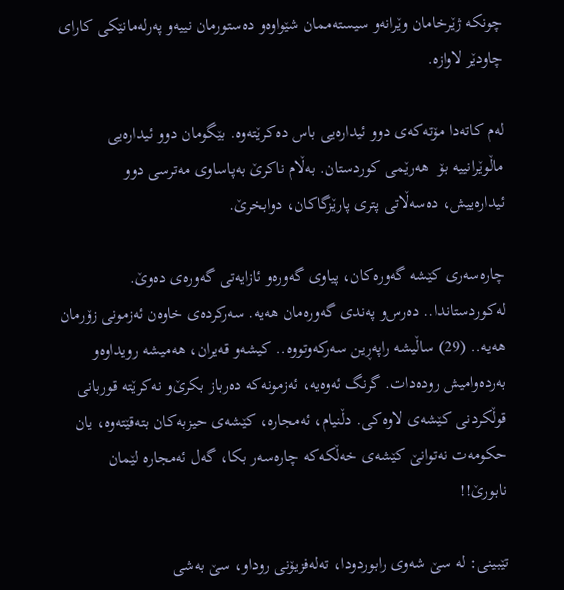چونكه‌ ژێرخامان وێرانه‌و سیسته‌ممان شێواوه‌و ده‌ستورمان نییه‌و په‌رله‌مانێكی كارای چاودێر لاوازه‌.

له‌م كاته‌دا مۆته‌كه‌ی دوو ئیداره‌یی باس ده‌كرێته‌وه‌. بێگومان دوو ئیداره‌یی ماڵوێرانییه‌ بۆ  هه‌رێمی كوردستان. به‌ڵام ناكرێ‌ به‌پاساوی مه‌ترسی دوو ئیداره‌ییش، ده‌سه‌ڵاتی پتری پارێزگاكان، دوابخرێ‌.

چاره‌سه‌ری كێشه‌ گه‌وره‌كان، پیاوی گه‌وره‌و ئازایه‌تی گه‌وره‌ی ده‌وێ‌. له‌كوردستاندا.. ده‌رس‌و په‌ندی گه‌وره‌مان هه‌یه‌. سه‌ركرده‌ی خاوه‌ن ئه‌زمونی زۆرمان هه‌یه‌.. (29) ساڵیشه‌ راپه‌ڕین سه‌ركه‌وتووه‌.. كیشه‌و قه‌یران، هه‌میشه‌ رویداوه‌و به‌رده‌وامیش روده‌دات. گرنگ ئه‌وه‌یه‌، ئه‌زمونه‌كه‌ ده‌رباز بكرێ‌‌و نه‌كرێته‌ قوربانی قوڵكردنی كێشه‌ی لاوه‌كی. دڵنیام، ئه‌مجاره‌، كێشه‌ی حیزبه‌كان بته‌قێته‌وه‌، یان حكومه‌ت نه‌توانێ‌ كێشه‌ی خه‌ڵكه‌كه‌ چاره‌سه‌ر بكا، گه‌ل ئه‌مجاره‌ لێمان نابورێ‌!!

تێبینی: له‌ سێ‌ شه‌وی رابوردودا، ته‌له‌فزیۆنی روداو، سێ‌ به‌شی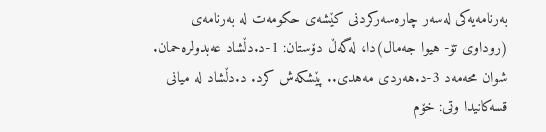به‌رنامه‌یه‌كی له‌سه‌ر چاره‌سه‌ركردنی كێشه‌ی حكومه‌ت له‌ به‌رنامه‌ی (روداوی تۆ- هیوا جه‌مال)دا، له‌گه‌ڵ دۆستان: 1-د.دڵشاد عه‌بدولره‌حمان. شوان محه‌مه‌د 3-د.هه‌ردی مه‌هدی.. پێشكه‌ش كرد. د.دڵشاد له‌ میانی قسه‌كانیدا وتی: خۆم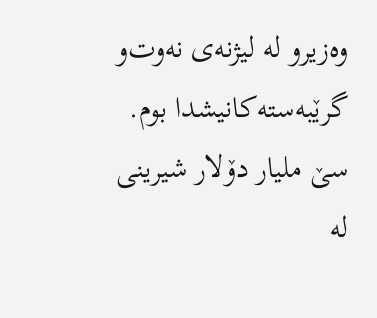وه‌زیر‌و له‌ لیژنه‌ی نه‌وت‌و گرێبه‌سته‌كانیشدا بوم. سێ‌ ملیار دۆلار شیرینی له‌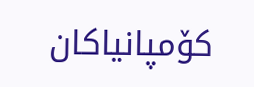كۆمپانیاكان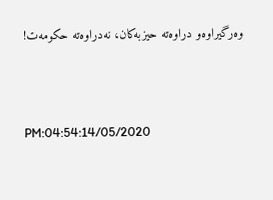وه‌رگیراوه‌و دراوه‌ته‌ حیزبه‌كان، نه‌دراوه‌ته‌ حكومه‌ت!



PM:04:54:14/05/2020